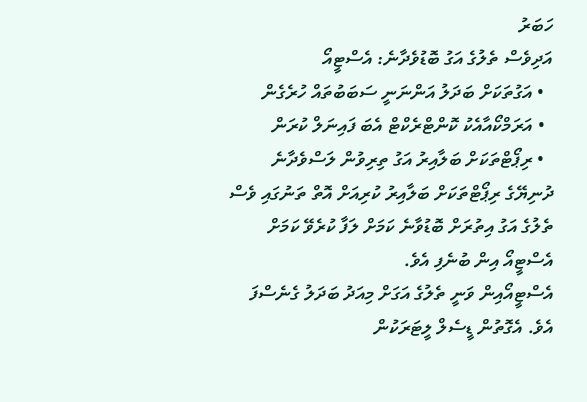ހަބަރު
އަދިވެސް ތެލުގެ އަގު ބޮޑުވެދާނެ: އެސްޓީއޯ
  • އަގުތަކަށް ބަދަލު އަންނަނީ ސަބަބުތައް ހުރެގެން
  • އަރަމްކޯއާއެކު ކޮންޓްރެކްޓް އެބަ ފައިނަލް ކުރަން
  • ރިޕޯޓްތަކަށް ބަލާއިރު އަގު ތިރިވުން ލަސްވެދާނެ
ދުނިޔޭގެ ރިޕޯޓްތަކަށް ބަލާއިރު ކުރިއަށް އޮތް ތަނުގައި ވެސް ތެލުގެ އަގު އިތުރަށް ބޮޑުވާނެ ކަމަށް ލަފާ ކުރެވޭ ކަމަށް އެސްޓީއޯ އިން ބުނެފި އެވެ.
އެސްޓީއޯއިން ވަނީ ތެލުގެ އަގަށް މިއަދު ބަދަލު ގެނެސްފަ އެވެ. އެގޮތުން ޑީސެލް ލީޓަރަކުން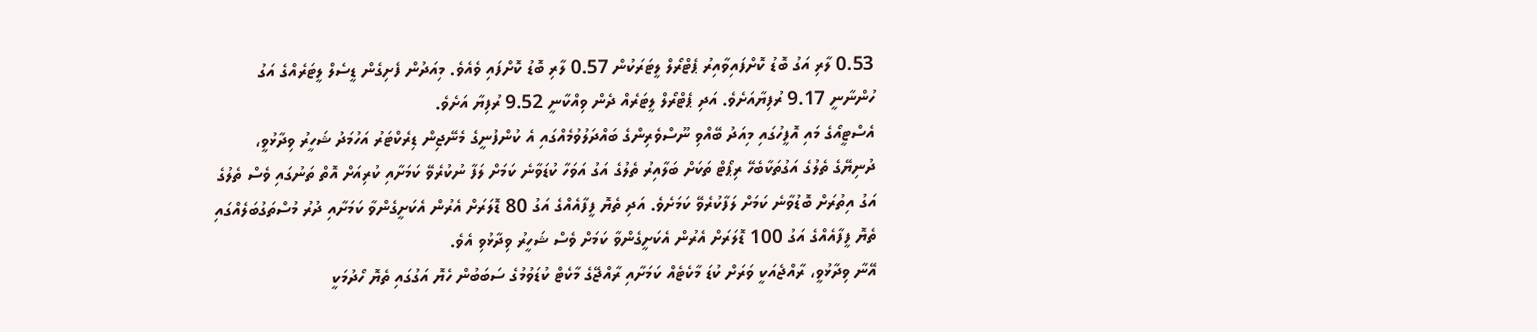0.53 ލާރި އަގު ބޮޑު ކޮށްފައިވާއިރު ޕެޓްރޯލް ލީޓަރަކުން 0.57 ލާރި ބޮޑު ކޮށްފައި ވެއެވެ. މިއަދުން ފެށިގެން ޑީސެލް ލީޓަރެއްގެ އަގު ހުންނާނީ 9.17 ރުފިޔާއަށެވެ. އަދި ޕެޓްރޯލް ލީޓަރެއް ދެން ވިއްކާނީ 9.52 ރުފިޔާ އަށެވެ.
އެސްޓީއޯގެ މައި އޮފީހުގައި މިއަދު ބޭއްވި ނޫސްވެރިންގެ ބައްދަލުވުމެއްގައި އެ ކުންފުނީގެ މެނޭޖިން ޑިރެކްޓަރު އަހުމަދު ޝަހީރު ވިދާޅުވީ، ދުނިޔޭގެ ތެލުގެ އަގުތަކާބެހޭ ރިޕޯޓް ތަކަށް ބަލާއިރު ތެލުގެ އަގު އަވަހާ ކުޑަވާނެ ކަމަށް ލަފާ ނުކުރެވޭ ކަމަށާއި ކުރިއަށް އޮތް ތަނުގައި ވެސް ތެލުގެ އަގު އިތުރަށް ބޮޑުވާނެ ކަމަށް ލަފާކުރެވޭ ކަމަށެވެ. އަދި ތެޔޮ ފީފާއެއްގެ އަގު 80 ޑޮލަރަށް އެރުން އެކަށީގެންވާ ކަމަށާއި ދުރު މުސްތަގުބަލެއްގައި ތެޔޮ ފީފާއެއްގެ އަގު 100 ޑޮލަރަށް އެރުން އެކަށީގެންވާ ކަމަށް ވެސް ޝަހީރު ވިދާޅުވި އެވެ.
އޭނާ ވިދާޅުވީ، ރާއްޖެއަކީ ވަރަށް ކުޑަ މާކެޓެއް ކަމަށާއި ރާއްޖޭގެ މާކެޓް ކުޑަވުމުގެ ސަބަބުން ހެޔޮ އަގުގައި ތެޔޮ ހޯދުމަކީ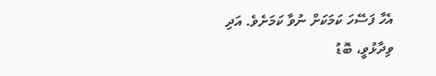އެހާ ފަސޭހަ ކަމަކަށް ނުވާ ކަމަށެވެ. އަދި ވިދާޅުވީ، ބޮޑު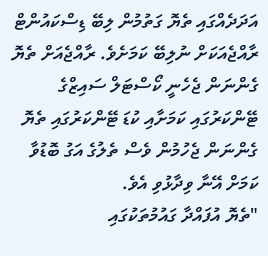އަދަދެއްގައި ތެޔޮ ގަތުމުން ލިބޭ ޑިސްކައުންޓް ރާއްޖެއަކަށް ނުލިބޭ ކަމަށެވެ. ރާއްޖެއަށް ތެޔޮ ގެންނަން ޖެހެނީ ކޯސްޓަލް ސައިޒްގެ ޓޭންކަރުގައި ކަމަށާއި ކުޑަ ޓޭންކަރުގައި ތެޔޮ ގެންނަން ޖެހުމުން ވެސް ތެލުގެ އަގު ބޮޑުވާ ކަމަށް އޭނާ ވިދާޅުވި އެވެ.
"ތެޔޮ އުފައްދާ ގައުމުތަކުގައި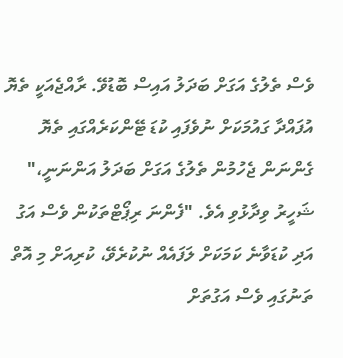ވެސް ތެލުގެ އަގަށް ބަދަލު އައިސް ބޮޑުވޭ. ރާއްޖެއަކީ ތެޔޮ އުފައްދާ ގައުމަކަށް ނުވެފައި ކުޑަ ޓޭންކަރެއްގައި ތެޔޮ ގެންނަން ޖެހުމުން ތެލުގެ އަގަށް ބަދަލު އަންނަނީ،" ޝަހީރު ވިދާޅުވި އެވެ. "ފެންނަ ރިޕޯޓްތަކުން ވެސް އަގު އަދި ކުޑަވާނެ ކަމަކަށް ލަފައެއް ނުކުރެވޭ، ކުރިއަށް މި އޮތް ތަނުގައި ވެސް އަގުތަށް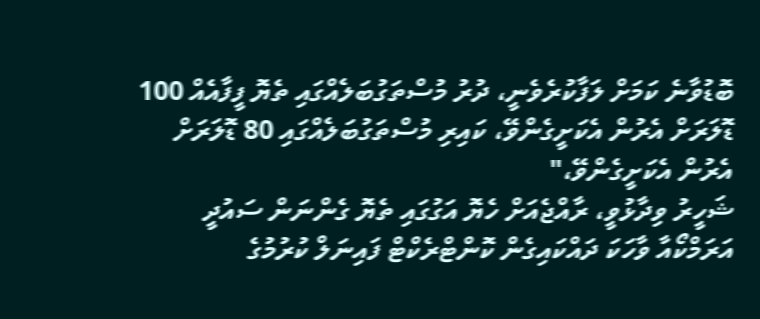ބޮޑުވާނެ ކަމަށް ލަފާކުރެވެނީ، ދުރު މުސްތަގުބަލެއްގައި ތެޔޮ ފީފާއެއް 100 ޑޮލަރަށް އެރުން އެކަށީގެންވޭ، ކައިރި މުސްތަގުބަލެއްގައި 80 ޑޮލަރަށް އެރުން އެކަށީގެންވޭ،"
ޝަހީރު ވިދާޅުވީ، ރާއްޖެއަށް ހެޔޮ އަގުގައި ތެޔޮ ގެންނަން ސައުދީ އަރަމްކޯއާ ވާހަކަ ދައްކައިގެން ކޮންޓްރެކްޓް ފައިނަލް ކުރުމުގެ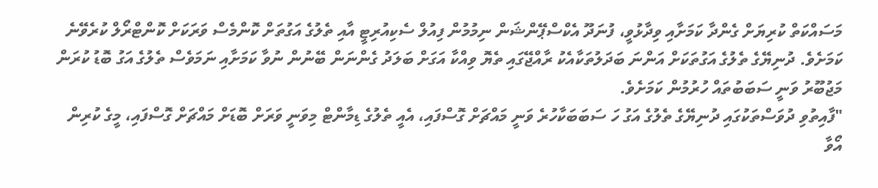މަސައްކަތް ކުރިޔަށް ގެންދާ ކަމަށާއި ވިދާޅުވީ، ފުނަދޫ އެކްސްޕޭންޝަން ނިމުމުން ފިއުލް ސެކިއުރިޓީ އާއި ތެލުގެ އަގުތަށް ކޮންމެސް ވަރަކަށް ކޮންޓްރޯލް ކުރެވޭނެ ކަމަށެވެ. ދުނިޔޭގެ ތެލުގެ އަގުތަކަށް އަންނަ ބަދަލުތަކާއެކު ރާއްޖޭގައި ތެޔޮ ވިއްކާ އަގަށް ބަލަދު ގެންނަން ބޭނުން ނުވާ ކަމަށާއި ނަމަވެސް ތެލުގެ އަގު ބޮޑު ކުރަން މަޖުބޫރު ވަނީ ސަބަބުތައް ހުރުމުން ކަމަށެވެ.
"ފާއިތުވި ދުވަސްތަކުގައި ދުނިޔޭގެ ތެލުގެ އަގު ހަ ސަބަބަކާހުރެ ވަނީ މައްޗަށް ގޮސްފައި، އެއީ ތެލުގެ ޑިމާންޓް މިވަނީ ވަރަށް ބޮޑަށް މައްޗަށް ގޮސްފައި، މީގެ ކުރިން އޯވާ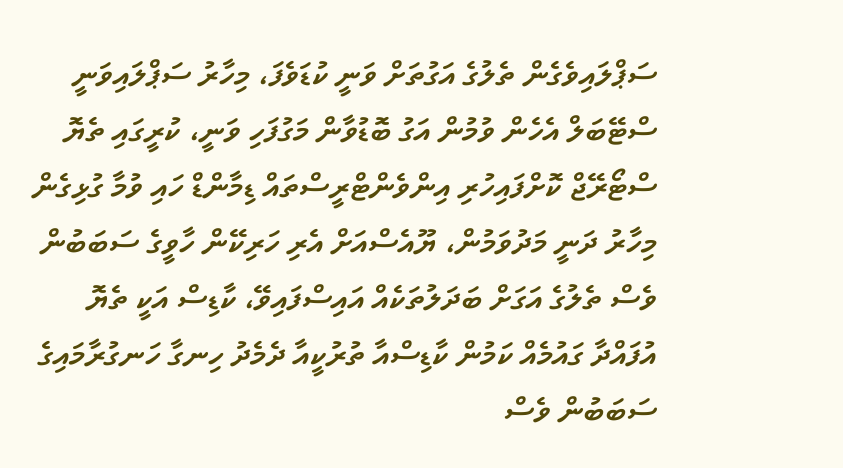ސަޕްލައިވެގެން ތެލުގެ އަގުތަށް ވަނީ ކުޑަވެފަ، މިހާރު ސަޕްލައިވަނީ ސްޓޭބަލް އެހެން ވުމުން އަގު ބޮޑުވާން މަގުފަހި ވަނީ، ކުރީގައި ތެޔޮ ސްޓޯރޭޖް ކޮށްފައިހުރި އިންވެންޓްރީސްތައް ޑިމާންޑް ހައި ވުމާ ގުޅިގެން މިހާރު ދަނީ މަދުވަމުން، ޔޫއެސްއަށް އެރި ހަރިކޭން ހާވީގެ ސަބަބުން ވެސް ތެލުގެ އަގަށް ބަދަލުތަކެއް އައިސްފައިވޭ، ކާޑިސް އަކީ ތެޔޮ އުފައްދާ ގައުމެއް ކަމުން ކާޑިސްއާ ތުރުކީއާ ދެމެދު ހިނގާ ހަނގުރާމައިގެ ސަބަބުން ވެސް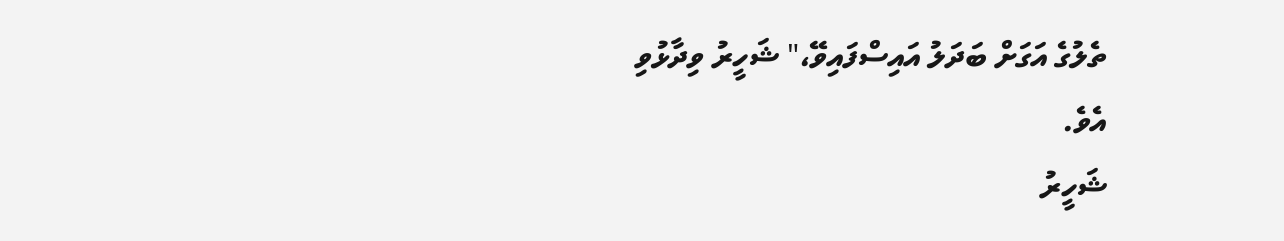ތެލުގެ އަގަށް ބަދަލު އައިސްފައިވޭ،" ޝަހީރު ވިދާޅުވި އެވެ.
ޝަހީރު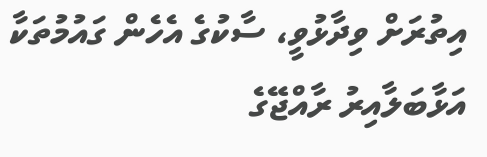އިތުރަށް ވިދާޅުވީ، ސާކުގެ އެހެން ގައުމުތަކާ އަޅާބަލާއިރު ރާއްޖޭގެ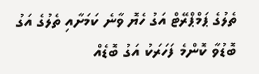ތެލުގެ ޕަމްޕްރޭޓް އަގު ހެޔޮ ވާނެ ކަމަށާއި ތެލުގެ އަގު ބޮޑުވާ ކޮންމެ ފަހަރަކު އަގު ބޮޑެއް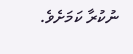ނުކުރާ ކަމަށެވެ.